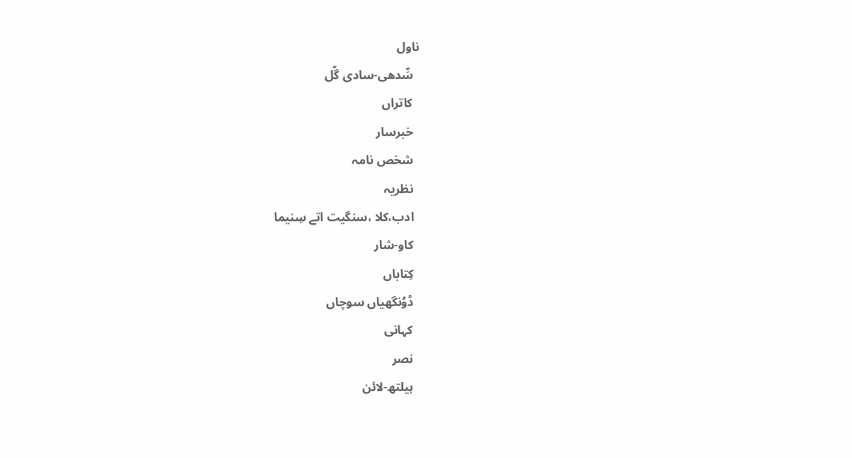ناول
  سِّدھی-سادی گّل
  کاتراں
  خبرسار
  شخص نامہ
  نظریہ
  ادب،کلا ،سنگیت اتے سِنیما
  کاو-شار
  کِتاباں
  ڈوُنگھیاں سوچاں
  کہانی
  نصر
  ہیلتھ-لائن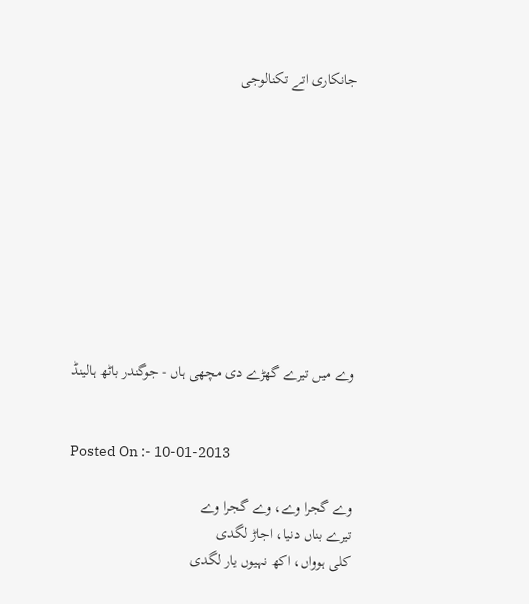جانکاری اتے تکنالوجی










وے میں تیرے گھڑے دی مچھی ہاں - جوگندر باٹھ ہالینڈ


Posted On :- 10-01-2013

وے گجرا وے، وے گجرا وے
تیرے بناں دنیا، اجاڑ لگدی
کلی ہوواں، اکھ نہیوں یار لگدی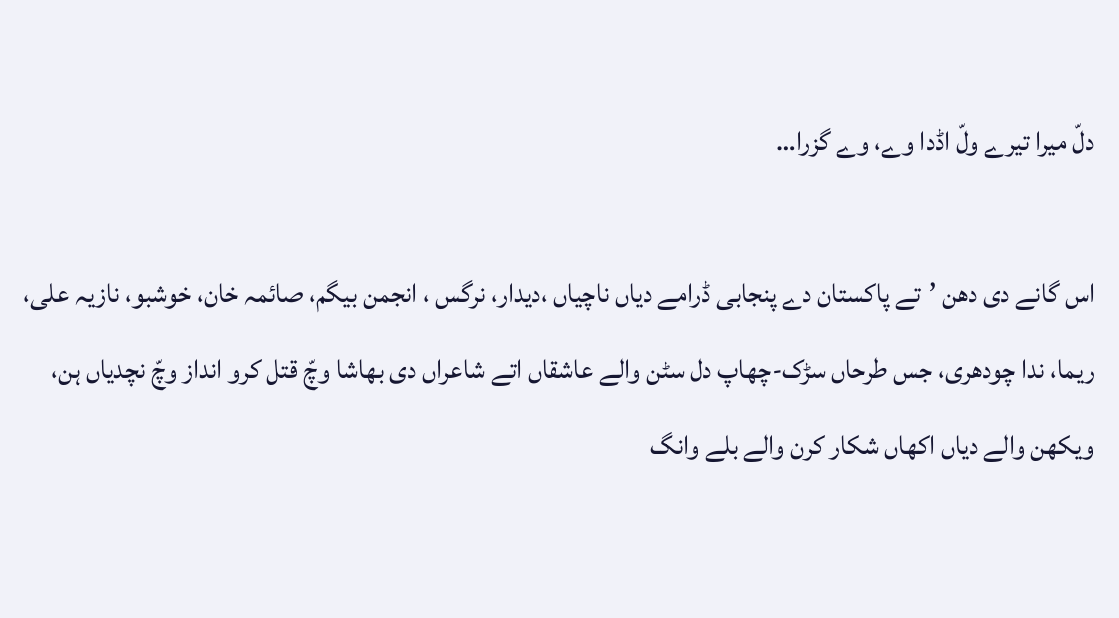دلّ میرا تیرے ولّ اڈدا وے، وے گزرا…

اس گانے دی دھن ’تے پاکستان دے پنجابی ڈرامے دیاں ناچیاں ،دیدار، نرگس ، انجمن بیگم، صائمہ خان، خوشبو، نازیہ علی، ریما، ندا چودھری، جس طرحاں سڑک-چھاپ دل سٹن والے عاشقاں اتے شاعراں دی بھاشا وچّ قتل کرو انداز وچّ نچدیاں ہن، ویکھن والے دیاں اکھاں شکار کرن والے بلے وانگ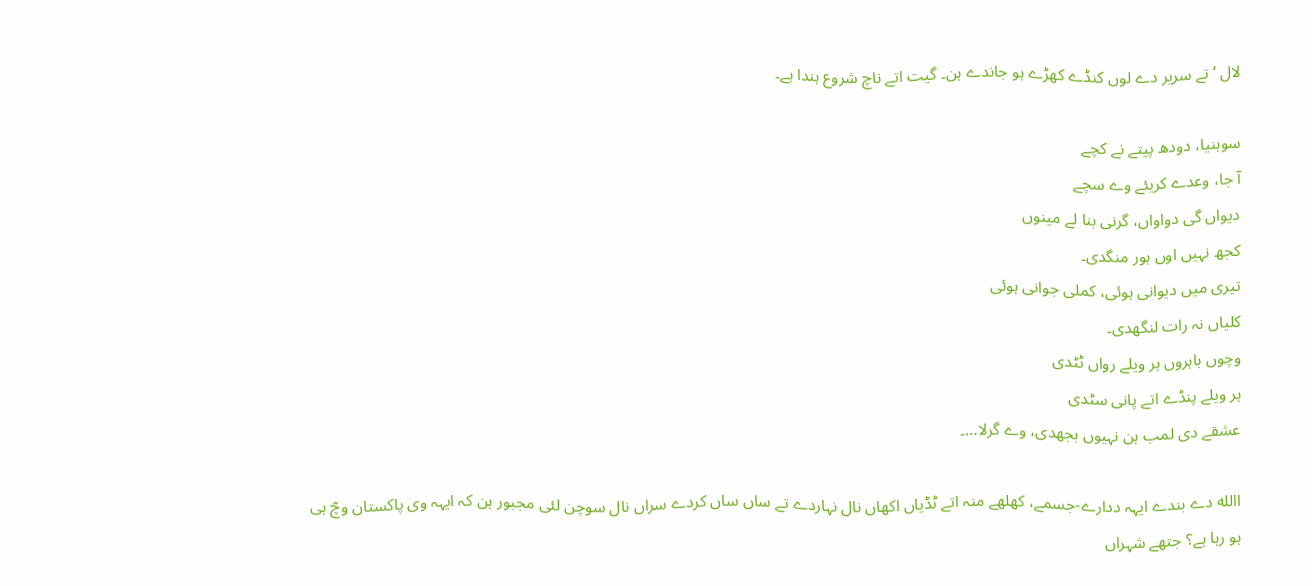لال ‘تے سریر دے لوں کنڈے کھڑے ہو جاندے ہن۔ گیت اتے ناچ شروع ہندا ہے۔

سوہنیا، دودھ پیتے نے کچے
آ جا، وعدے کریئے وے سچے
دیواں گی دواواں، گرنی بنا لے مینوں
کجھ نہیں اوں ہور منگدی۔
تیری میں دیوانی ہوئی، کملی جوانی ہوئی
کلیاں نہ رات لنگھدی۔
وچوں باہروں ہر ویلے رواں ٹٹدی
ہر ویلے پنڈے اتے پانی سٹدی
عشقے دی لمب ہن نہیوں بجھدی، وے گرلا…۔

االله دے بندے ایہہ ددارے-جسمے، کھلھے منہ اتے ٹڈیاں اکھاں نال نہاردے تے ساں ساں کردے سراں نال سوچن لئی مجبور ہن کہ ایہہ وی پاکستان وچّ ہی ہو رہا ہے؟ جتھے شہراں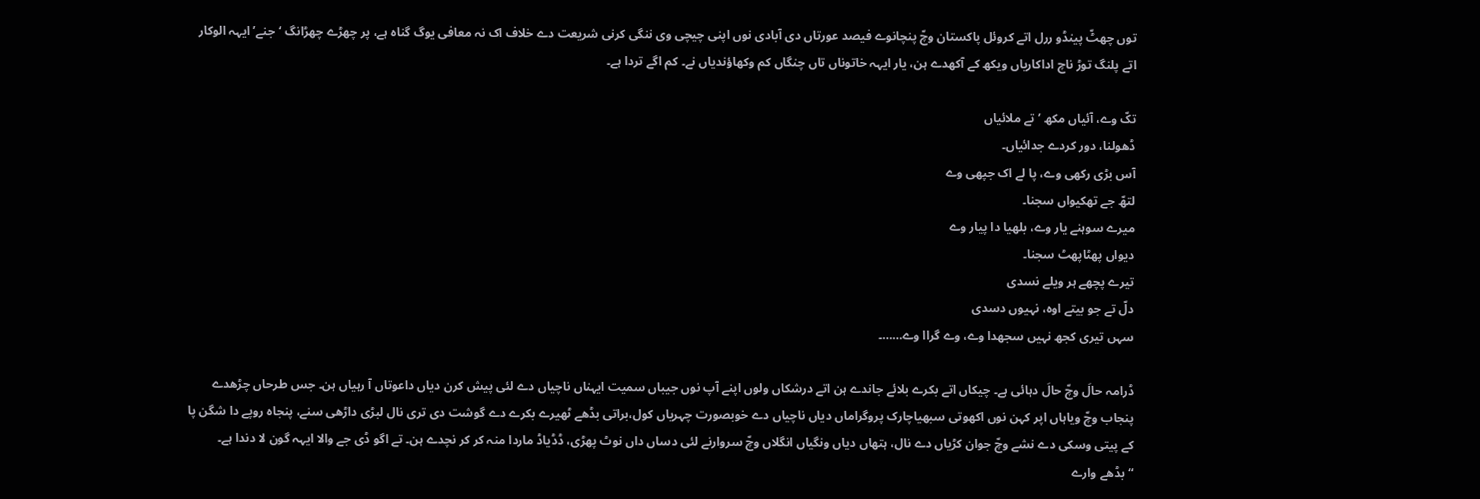توں چھٹّ پینڈو ررل اتے کروئل پاکستان وچّ پنچانوے فیصد عورتاں دی آبادی نوں اپنی چیچی وی ننگی کرنی شریعت دے خلاف اک نہ معافی یوگ گناہ ہے، پر چھڑے چھڑانگ ‘جنے’ ایہہ الوکار اتے پلنگ توڑ ناچ اداکاریاں ویکھ کے آکھدے ہن، یار ایہہ خاتوناں تاں چنگاں کم وکھاؤندیاں نے۔ کم اگے تردا ہے۔

تکّ وے، آئیاں مکھ ’تے ملائیاں
ڈھولنا، دور کردے جدائیاں۔
آس بڑی رکھی وے، پا لے اک جپھی وے
لتھّ جے تھکیواں سجنا۔
میرے سوہنے یار وے، بلھیا دا پیار وے
دیواں پھٹاپھٹ سجنا۔
تیرے پچھے ہر ویلے نسدی
دلّ تے جو بیتے اوہ، نہیوں دسدی
سہں تیری کجھ نہیں سجھدا وے، وے گراا وے……۔

ڈرامہ حالَ وچّ حالَ دہائی ہے۔ چیکاں اتے بکرے بلائے جاندے ہن اتے درشکاں ولوں اپنے آپ نوں جیباں سمیت ایہناں ناچیاں دے لئی پیش کرن دیاں داعوتاں آ رہیاں ہن۔ جس طرحاں چڑھدے پنجاب وچّ ویاہاں اپر کہن نوں اکھوتی سبھیاچارک پروگراماں دیاں ناچیاں دے خوبصورت چہریاں کول،براتی بڈھے ٹھیرے بکرے دے گوشت دی تری نال لبڑی داڑھی سنے، پنجاہ روپے دا شگن پا کے پیتی وسکی دے نشے وچّ جوان کڑیاں دے نال، ہتھاں دیاں ونگیاں انگلاں وچّ سروارنے لئی دساں داں نوٹ پھڑی، ڈڈیاڈ ماردا منہ کر کر نچدے ہن۔ تے اگو ڈی جے والا ایہہ گون لا دندا ہے۔ “بڈھے وارے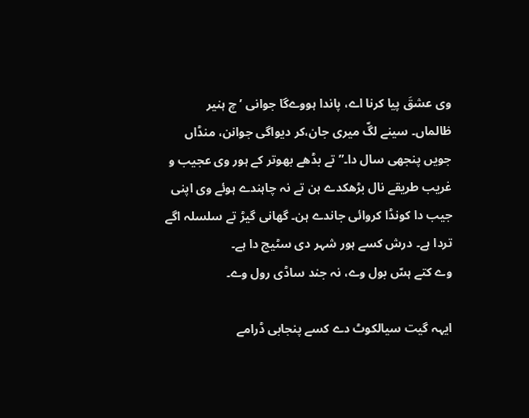وی عشقَ پیا کرنا اے، پاندا ہووےگا جوانی ’چ ہنیر ظالماں۔ سینے لگّ میری جان،کر دیواگی جوانن، منڈاں جویں پنجھی سال دا۔” تے بڈھے بھوتر کے ہور وی عجیب و غریب طریقے نال بڑھکدے ہن تے نہ چاہندے ہوئے وی اپنی جیب دا کونڈا کروائی جاندے ہن۔ گھانی گیڑ تے سلسلہ اگے تردا ہے۔ درش کسے ہور شہر دی سٹیج دا ہے۔
وے کتے ہسّ بول وے، نہ جند ساڈی رول وے۔

ایہہ گیت سیالکوٹ دے کسے پنجابی ڈرامے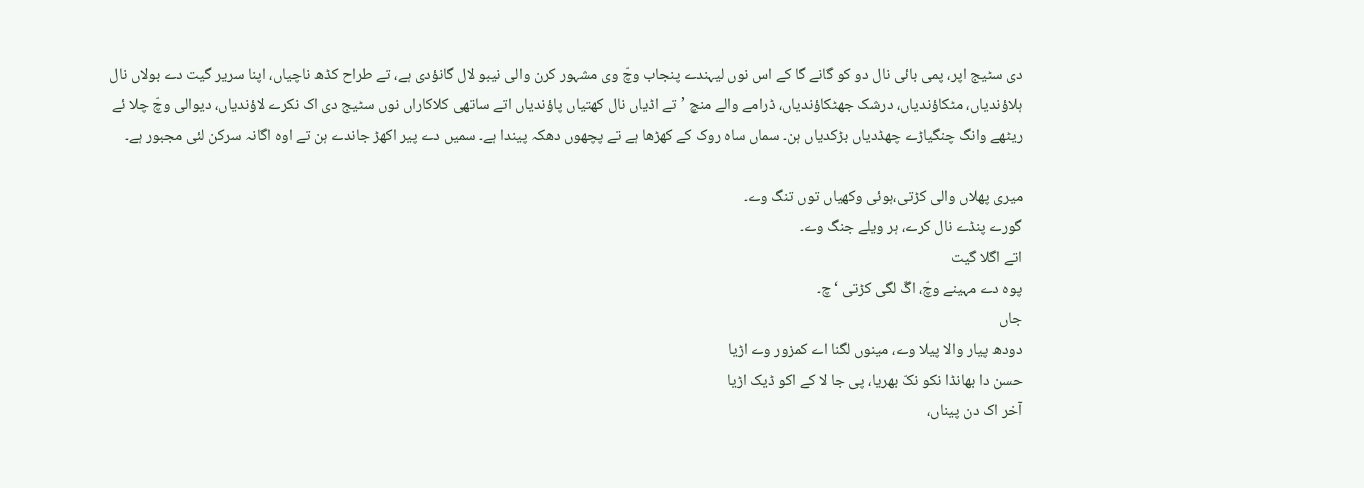دی سٹیج اپر، پمی بائی نال دو کو گانے گا کے اس نوں لیہندے پنجاب وچّ وی مشہور کرن والی نیبو لال گانؤدی ہے، تے طراح کڈھ ناچیاں، اپنا سریر گیت دے بولاں نال ہلاؤندیاں، مٹکاؤندیاں، درشک جھٹکاؤندیاں، ڈرامے والے منچ ’تے اڈیاں نال کھتیاں پاؤندیاں اتے ساتھی کلاکاراں نوں سٹیج دی اک نکرے لاؤندیاں، دیوالی وچّ چلا ئے ریٹھے وانگ چنگیاڑے چھڈدیاں بڑکدیاں ہن۔ سماں ساہ روک کے کھڑھا ہے تے پچھوں دھکہ پیندا ہے۔ سمیں دے پیر اکھڑ جاندے ہن تے اوہ اگانہ سرکن لئی مجبور ہے۔

میری پھلاں والی کڑتی،ہوئی وکھیاں توں تنگ وے۔
گورے پنڈے نال کرے، ہر ویلے جنگ وے۔
اتے اگلا گیت
پوہ دے مہینے وچّ، اگّ لگی کڑتی ‘چ۔
جاں
دودھ پیار والا پیلا وے، مینوں لگنا اے کمزور وے اڑیا
حسن دا بھانڈا نکو نکّ بھریا، پی جا لا کے اکو ڈیک اڑیا
آخر اک دن پیناں،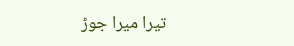تیرا میرا جوڑ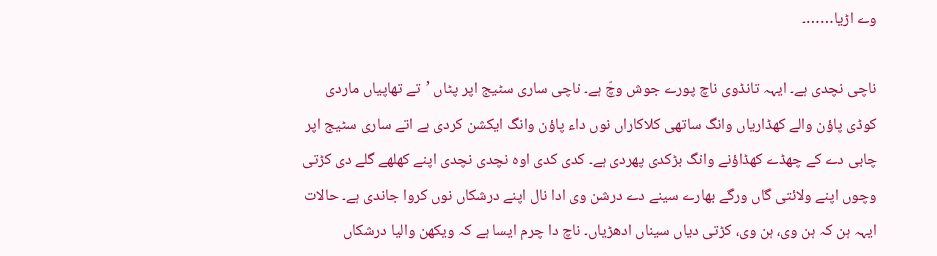وے اڑیا……۔

ناچی نچدی ہے۔ ایہہ تانڈوی ناچ پورے جوش وچّ ہے۔ ناچی ساری سٹیج اپر پٹاں ’تے تھاپیاں ماردی کوڈی پاؤن والے کھڈاریاں وانگ ساتھی کلاکاراں نوں داء پاؤن وانگ ایکشن کردی ہے اتے ساری سٹیج اپر چابی دے کے چھڈے کھڈاؤنے وانگ بڑکدی پھردی ہے۔ کدی کدی اوہ نچدی نچدی اپنے کھلھے گلے دی کڑتی وچوں اپنے ولائتی گاں ورگے بھارے سینے دے درشن وی ادا نال اپنے درشکاں نوں کروا جاندی ہے۔ حالات ایہہ ہن کہ ہن وی، ہن وی، کڑتی دیاں سیناں ادھڑیاں۔ ناچ دا چرم ایسا ہے کہ ویکھن والیا درشکاں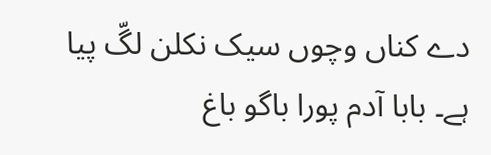دے کناں وچوں سیک نکلن لگّ پیا ہے۔ بابا آدم پورا باگو باغ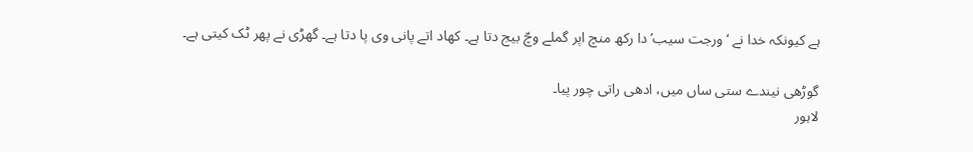ہے کیونکہ خدا نے ‘ورجت سیب’ دا رکھ منچ اپر گملے وچّ بیج دتا ہے۔ کھاد اتے پانی وی پا دتا ہے۔ گھڑی نے پھر ٹک کیتی ہے۔

گوڑھی نیندے ستی ساں میں، ادھی راتی چور پیا۔
لاہور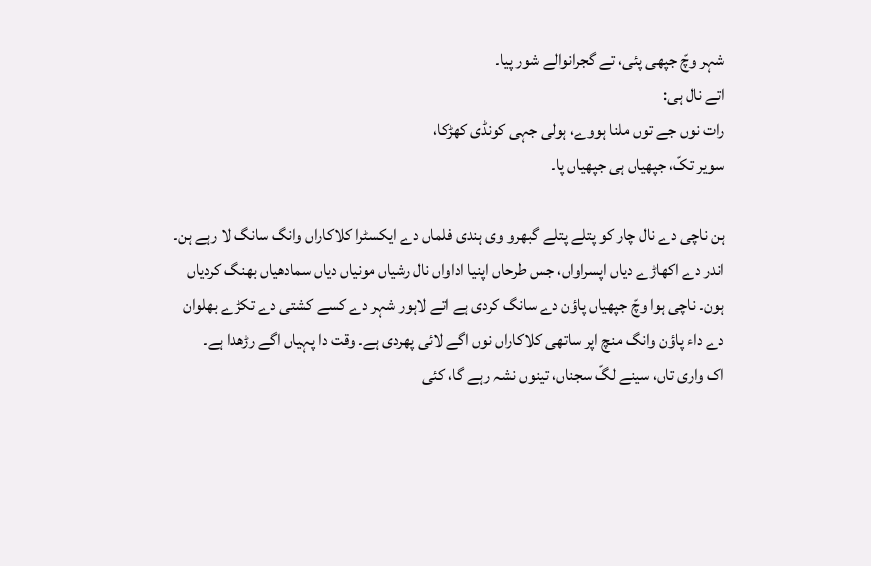شہر وچّ جپھی پئی، تے گجرانوالے شور پیا۔
اتے نال ہی:
رات نوں جے توں ملنا ہووے، ہولی جہی کونڈی کھڑکا،
سویر تکّ، جپھیاں ہی جپھیاں پا۔

ہن ناچی دے نال چار کو پتلے پتلے گبھرو وی ہندی فلماں دے ایکسٹرا کلاکاراں وانگ سانگ لا رہے ہن۔ اندر دے اکھاڑے دیاں اپسراواں، جس طرحاں اپنیا اداواں نال رشیاں مونیاں دیاں سمادھیاں بھنگ کردیاں ہون۔ ناچی ہوا وچّ جپھیاں پاؤن دے سانگ کردی ہے اتے لاہور شہر دے کسے کشتی دے تکڑے بھلوان دے داء پاؤن وانگ منچ اپر ساتھی کلاکاراں نوں اگے لائی پھردی ہے۔ وقت دا پہیاں اگے رڑھدا ہے۔
اک واری تاں، سینے لگّ سجناں، تینوں نشہ رہے گا، کئی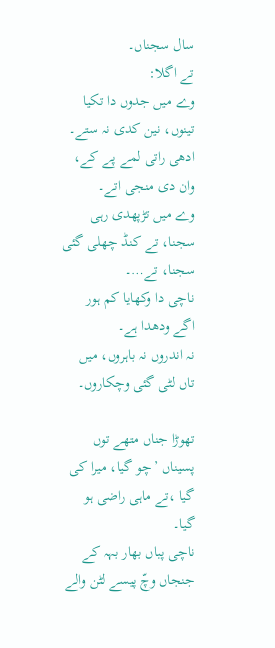سال سجناں۔
تے اگلا:
وے میں جدوں دا تکیا تینوں، نین کدی نہ ستے۔
ادھی راتی لمے پے کے، وان دی منجی اتے۔
وے میں تڑپھدی رہی سجنا، تے کنڈ چھلی گئی سجنا، تے…۔
ناچی دا وکھایا کم ہور اگے ودھدا ہے۔
نہ اندروں نہ باہروں، میں تاں لٹی گئی وچکاروں۔

تھوڑا جناں متھے توں پسیناں ’چو گیا، میرا کی گیا ،تے ماہی راضی ہو گیا۔
ناچی پباں بھار بہہ کے جنجاں وچّ پیسے لٹن والے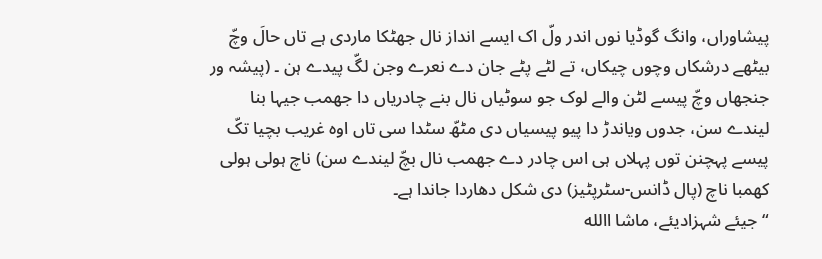پیشاوراں، وانگ گوڈیا نوں اندر ولّ اک ایسے انداز نال جھٹکا ماردی ہے تاں حالَ وچّ بیٹھے درشکاں وچوں چیکاں، تے لٹے پٹے جان دے نعرے وجن لگّ پیدے ہن ۔ (پیشہ ور جنجھاں وچّ پیسے لٹن والے لوک جو سوٹیاں نال بنے چادریاں دا جھمب جیہا بنا لیندے سن، جدوں ویاندڑ دا پیو پیسیاں دی مٹھّ سٹدا سی تاں اوہ غریب بچیا تکّ پیسے پہچنن توں پہلاں ہی اس چادر دے جھمب نال بچّ لیندے سن) ناچ ہولی ہولی کھمبا ناچ (پال ڈانس-سٹرپٹیز) دی شکل دھاردا جاندا ہے۔
“جیئے شہزادیئے، ماشا االله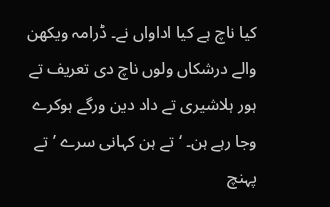کیا ناچ ہے کیا اداواں نے۔ ڈرامہ ویکھن والے درشکاں ولوں ناچ دی تعریف تے ہور ہلاشیری تے داد دین ورگے ہوکرے وجا رہے ہن۔ ‘تے ہن کہانی سرے ’تے پہنچ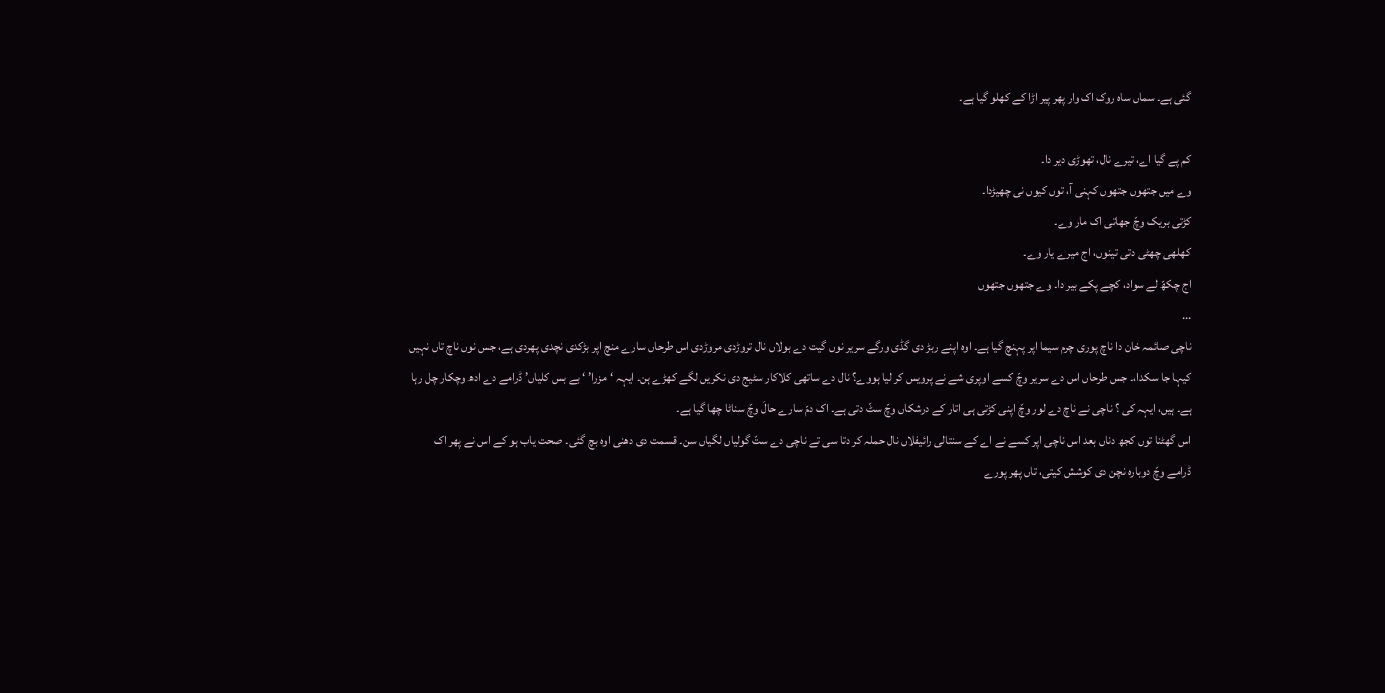گئی ہے۔ سماں ساہ روک اک وار پھر پیر اڑا کے کھلو گیا ہے۔

کم پے گیا اے، تیرے نال، تھوڑی دیر دا۔
وے میں جتھوں جتھوں کہنی آ، توں کیوں نی چھیڑدا۔
کڑتی بریک وچّ جھاتی اک مار وے۔
کھلھی چھٹی دتی تینوں، اج میرے یار وے۔
اج چکھّ لے سواد، کچے پکے بیر دا۔ وے جتھوں جتھوں
...
ناچی صائمہ خان دا ناچ پوری چرم سیما اپر پہنچ گیا ہے۔ اوہ اپنے ربڑ دی گڈی ورگے سریر نوں گیت دے بولاں نال تروڑدی مروڑدی اس طرحاں سارے منچ اپر بڑکدی نچدی پھردی ہے، جس نوں ناچ تاں نہیں کیہا جا سکدا،۔ جس طرحاں اس دے سریر وچّ کسے اوپری شے نے پرویس کر لیا ہووے؟ نال دے ساتھی کلاکار سٹیج دی نکریں لگے کھڑے ہن۔ ایہہ ‘مزرا’ ‘ بے بس کلیاں’ ڈرامے دے ادھ وچکار چل رہا ہے۔ ہیں، ایہہ کی ؟ ناچی نے ناچ دے لور وچّ اپنی کڑتی ہی اتار کے درشکاں وچّ سٹّ دتی ہے۔ اک دمّ سارے حالَ وچّ سناٹا چھا گیا ہے۔
اس گھٹنا توں کجھ دناں بعد اس ناچی اپر کسے نے اے کے سنتالی رائیفلاں نال حملہ کر دتا سی تے ناچی دے ستّ گولیاں لگیاں سن۔ قسمت دی دھنی اوہ بچ گئی۔ صحت یاب ہو کے اس نے پھر اک ڈرامے وچّ دوبارہ نچن دی کوشش کیتی، تاں پھر پورے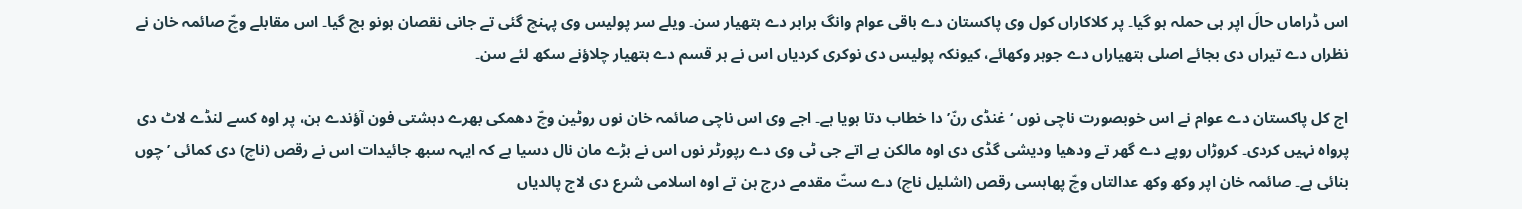اس ڈراماں حالَ اپر ہی حملہ ہو گیا۔ پر کلاکاراں کول وی پاکستان دے باقی عوام وانگ برابر دے ہتھیار سن۔ ویلے سر پولیس وی پہنچ گئی تے جانی نقصان ہونو بچ گیا۔ اس مقابلے وچّ صائمہ خان نے نظراں دے تیراں دی بجائے اصلی ہتھیاراں دے جوہر وکھائے، کیونکہ پولیس دی نوکری کردیاں اس نے ہر قسم دے ہتھیار چلاؤنے سکھ لئے سن۔

اج کل پاکستان دے عوام نے اس خوبصورت ناچی نوں ‘غنڈی رنّ’ دا خطاب دتا ہویا ہے۔ اجے وی اس ناچی صائمہ خان نوں روٹین وچّ دھمکی بھرے دہشتی فون آؤندے ہن، پر اوہ کسے لنڈے لاٹ دی پرواہ نہیں کردی۔ کروڑاں روپے دے گھر تے ودھیا ودیشی گڈی دی اوہ مالکن ہے اتے جی ٹی وی دے رپورٹر نوں اس نے بڑے مان نال دسیا ہے کہ ایہہ سبھ جائیدات اس نے رقص (ناچ) دی کمائی ’چوں بنائی ہے۔ صائمہ خان اپر وکھ وکھ عدالتاں وچّ پھاہسی رقص (اشلیل ناچ) دے ستّ مقدمے درج ہن تے اوہ اسلامی شرع دی لاج پالدیاں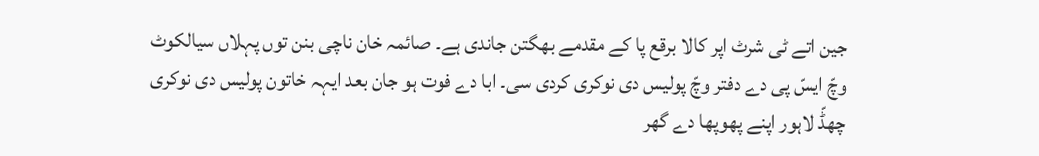جین اتے ٹی شرٹ اپر کالا برقع پا کے مقدمے بھگتن جاندی ہے۔ صائمہ خان ناچی بنن توں پہلاں سیالکوٹ وچّ ایسّ پی دے دفتر وچّ پولیس دی نوکری کردی سی۔ ابا دے فوت ہو جان بعد ایہہ خاتون پولیس دی نوکری چھڈّ لاہور اپنے پھوپھا دے گھر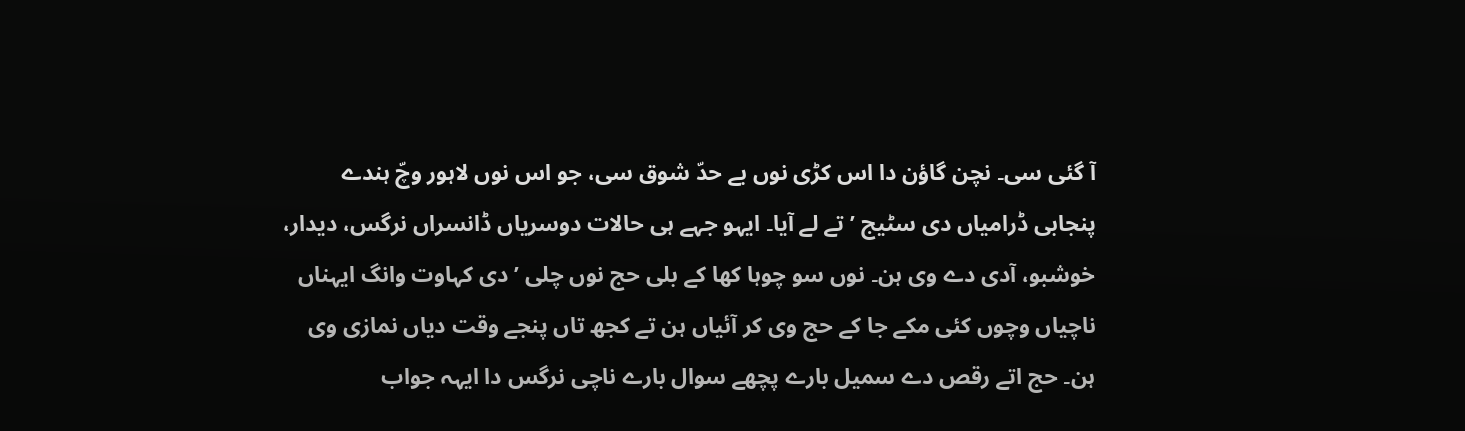آ گئی سی۔ نچن گاؤن دا اس کڑی نوں بے حدّ شوق سی، جو اس نوں لاہور وچّ ہندے پنجابی ڈرامیاں دی سٹیج ’تے لے آیا۔ ایہو جہے ہی حالات دوسریاں ڈانسراں نرگس، دیدار، خوشبو، آدی دے وی ہن۔ نوں سو چوہا کھا کے بلی حج نوں چلی ’ دی کہاوت وانگ ایہناں ناچیاں وچوں کئی مکے جا کے حج وی کر آئیاں ہن تے کجھ تاں پنجے وقت دیاں نمازی وی ہن۔ حج اتے رقص دے سمیل بارے پچھے سوال بارے ناچی نرگس دا ایہہ جواب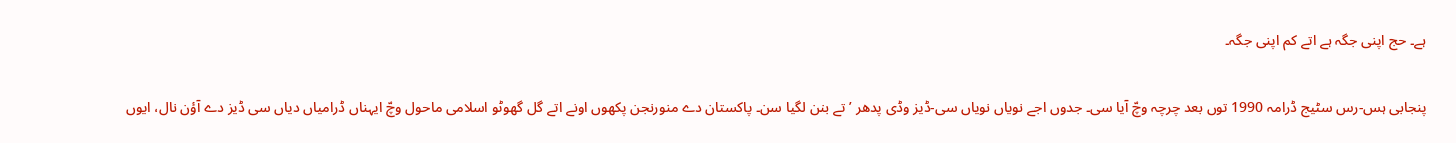ہے۔ حج اپنی جگہ ہے اتے کم اپنی جگہ۔

پنجابی ہس-رس سٹیج ڈرامہ 1990 توں بعد چرچہ وچّ آیا سی۔ جدوں اجے نویاں نویاں سی-ڈیز وڈی پدھر ’تے بنن لگیا سن۔ پاکستان دے منورنجن پکھوں اونے اتے گل گھوٹو اسلامی ماحول وچّ ایہناں ڈرامیاں دیاں سی ڈیز دے آؤن نال، ایوں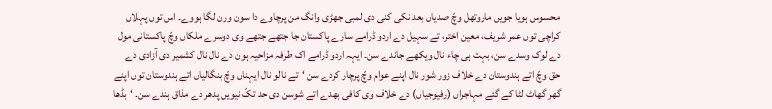محسوس ہویا جویں ماروتھل وچّ صدیاں بعد نکی کنی دی لمبی جھڑی وانگ من پرچاوے دا سون ورن لگا ہووے۔ اس توں پہلاں کراچی توں عمر شریف، معین اختر، تے سہیل دے اردو ڈرامے سارے پاکستان جا جتھے جتھے وی دوسرے ملکاں وچّ پاکستانی مول دے لوک وسدے سن، بہت ہی چاء نال ویکھے جاندے سن۔ ایہہ اردو ڈرامے اک طرفہ مزاحیہ ہون دے نال نال کشمیر دی آزادی دے حق وچّ اتے ہندوستان دے خلاف زور شور نال اپنے عوام وچّ پرچار کردے سن ‘تے نالو نال ایہناں وچّ بنگالیاں اتے ہندوستان توں اپنے گھر گھاٹ لٹا کے گئے مہاجراں (رفیوجیاں) دے خلاف وی کافی بھدے اتے شوسن دی حد تکّ نیویں پدھر دے مذاق ہندے سن۔ ‘بڈھا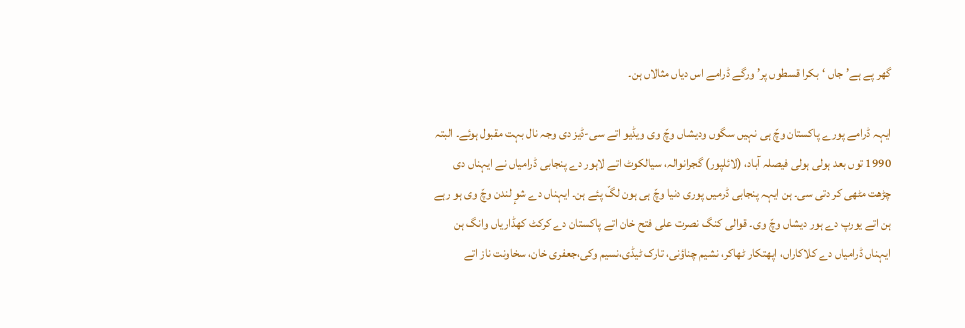گھر پے ہے’ جاں ‘بکرا قسطوں پر’ ورگے ڈرامے اس دیاں مثالاں ہن۔

ایہہ ڈرامے پورے پاکستان وچّ ہی نہیں سگوں ودیشاں وچّ وی ویڈیو اتے سی-ڈیز دی وجہ نال بہت مقبول ہوئے۔ البتہ 1990 توں بعد ہولی ہولی فیصلہ آباد، (لائلپور) گجرانوالہ، سیالکوٹ اتے لاہور دے پنجابی ڈرامیاں نے ایہناں دی چڑھت مٹھی کر دتی سی۔ ہن ایہہ پنجابی ڈرمیں پوری دنیا وچّ ہی ہون لگّ پئے ہن۔ ایہناں دے شوٕ لندن وچّ وی ہو رہے ہن اتے یورپ دے ہور دیشاں وچّ وی۔ قوالی کنگ نصرت علی فتح خان اتے پاکستان دے کرکٹ کھڈاریاں وانگ ہن ایہناں ڈرامیاں دے کلاکاراں، اپھتکار ٹھاکر، نشیم چناؤنی، تارک ٹیڈی،نسیم وکی،جعفری خان، سخاونت ناز اتے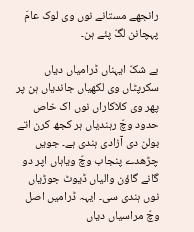رانجھے مستانے نوں وی لوک عامَ پہچانن لگّ پئے ہن۔

بے شکّ ایہناں ڈرامیاں دیاں سکرپٹاں وی لکھیاں جاندیاں ہن پر پھر وی کلاکاراں نوں اک خاص حدود وچّ رہندیاں ہر کجھ کرن اتے بولن دی آزادی ہندی ہے۔ جویں چڑھدے پنجاب وچّ ویاہاں اپر دو گانے گاؤن والیاں ڈیوٹ جوڑیاں نوں ہندی سی۔ ایہہ ڈرامیں اصل وچّ مراسیاں دیاں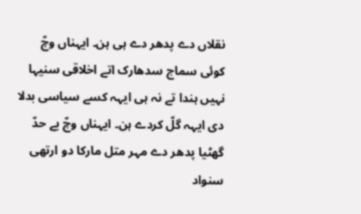نقلاں دے پدھر دے ہی ہن۔ ایہناں وچّ کوئی سماج سدھارک اتے اخلاقی سنیہا نہیں ہندا تے نہ ہی ایہہ کسے سیاسی بدلا دی ایہہ گلّ کردے ہن۔ ایہناں وچّ بے حدّ گھٹیا پدھر دے مہر متل مارکا دو ارتھی سنواد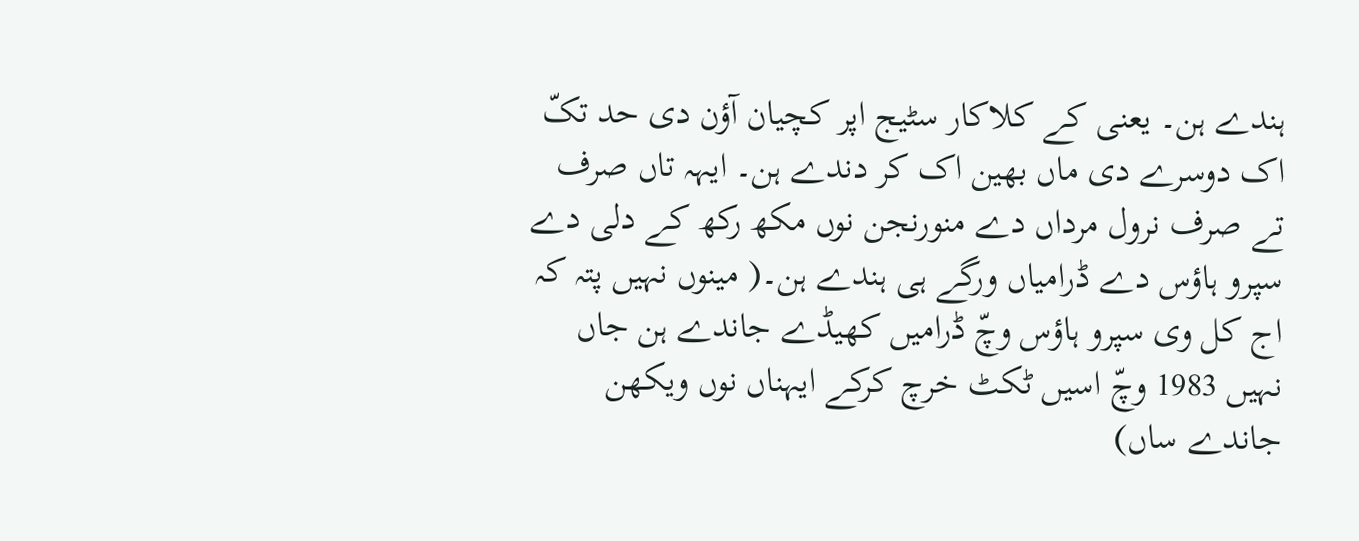ہندے ہن۔ یعنی کے کلاکار سٹیج اپر کچیان آؤن دی حد تکّ اک دوسرے دی ماں بھین اک کر دندے ہن۔ ایہہ تاں صرف تے صرف نرول مرداں دے منورنجن نوں مکھ رکھ کے دلی دے سپرو ہاؤس دے ڈرامیاں ورگے ہی ہندے ہن۔( مینوں نہیں پتہ کہ اج کل وی سپرو ہاؤس وچّ ڈرامیں کھیڈے جاندے ہن جاں نہیں 1983 وچّ اسیں ٹکٹ خرچ کرکے ایہناں نوں ویکھن جاندے ساں)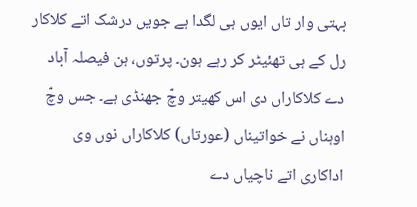بہتی وار تاں ایوں ہی لگدا ہے جویں درشک اتے کلاکار رل کے ہی تھئیٹر کر رہے ہون۔ پرتوں، ہن فیصلہ آباد دے کلاکاراں دی اس کھیتر وچّ جھنڈی ہے۔ جس وچّ اوہناں نے خواتیناں (عورتاں) کلاکاراں نوں وی اداکاری اتے ناچیاں دے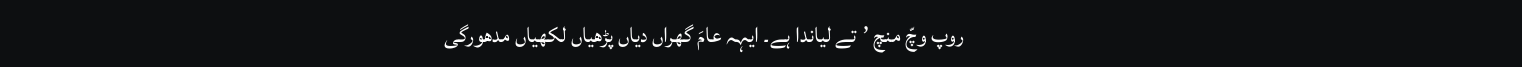روپ وچّ منچ ’تے لیاندا ہے۔ ایہہ عامَ گھراں دیاں پڑھیاں لکھیاں مدھورگی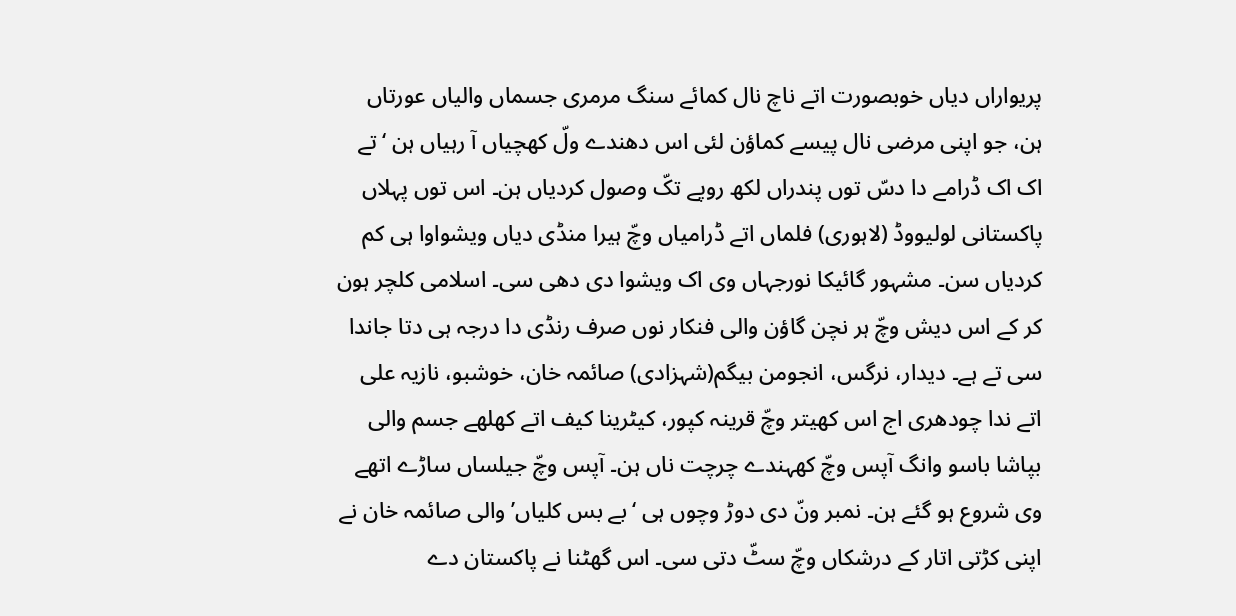پریواراں دیاں خوبصورت اتے ناچ نال کمائے سنگ مرمری جسماں والیاں عورتاں ہن، جو اپنی مرضی نال پیسے کماؤن لئی اس دھندے ولّ کھچیاں آ رہیاں ہن ‘تے اک اک ڈرامے دا دسّ توں پندراں لکھ روپے تکّ وصول کردیاں ہن۔ اس توں پہلاں پاکستانی لولیووڈ (لاہوری) فلماں اتے ڈرامیاں وچّ ہیرا منڈی دیاں ویشواوا ہی کم کردیاں سن۔ مشہور گائیکا نورجہاں وی اک ویشوا دی دھی سی۔ اسلامی کلچر ہون کر کے اس دیش وچّ ہر نچن گاؤن والی فنکار نوں صرف رنڈی دا درجہ ہی دتا جاندا سی تے ہے۔ دیدار، نرگس، انجومن بیگم(شہزادی) صائمہ خان، خوشبو، نازیہ علی اتے ندا چودھری اج اس کھیتر وچّ قرینہ کپور، کیٹرینا کیف اتے کھلھے جسم والی بپاشا باسو وانگ آپس وچّ کھہندے چرچت ناں ہن۔ آپس وچّ جیلساں ساڑے اتھے وی شروع ہو گئے ہن۔ نمبر ونّ دی دوڑ وچوں ہی ‘بے بس کلیاں’ والی صائمہ خان نے اپنی کڑتی اتار کے درشکاں وچّ سٹّ دتی سی۔ اس گھٹنا نے پاکستان دے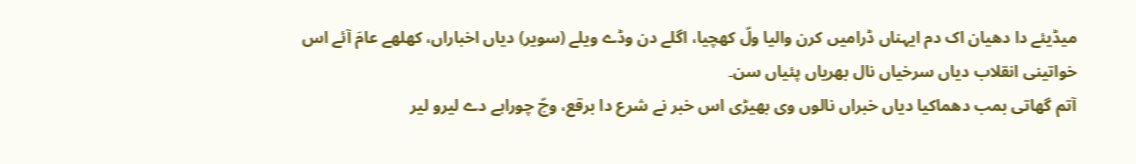میڈیئے دا دھیان اک دم ایہناں ڈرامیں کرن والیا ولّ کھچیا، اگلے دن وڈے ویلے (سویر) دیاں اخباراں، کھلھے عامَ آئے اس خواتینی انقلاب دیاں سرخیاں نال بھریاں پئیاں سن۔
آتم گھاتی بمب دھماکیا دیاں خبراں نالوں وی بھیڑی اس خبر نے شرع دا برقع، وچّ چوراہے دے لیرو لیر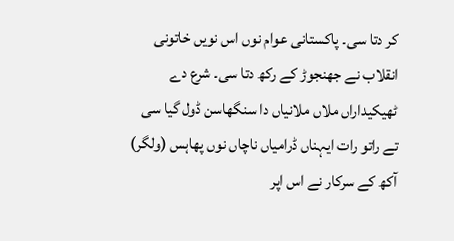کر دتا سی۔ پاکستانی عوام نوں اس نویں خاتونی انقلاب نے جھنجوڑ کے رکھ دتا سی۔ شرع دے ٹھیکیداراں ملاں ملانیاں دا سنگھاسن ڈول گیا سی تے راتو رات ایہناں ڈرامیاں ناچاں نوں پھاہس (ولگر) آکھ کے سرکار نے اس اپر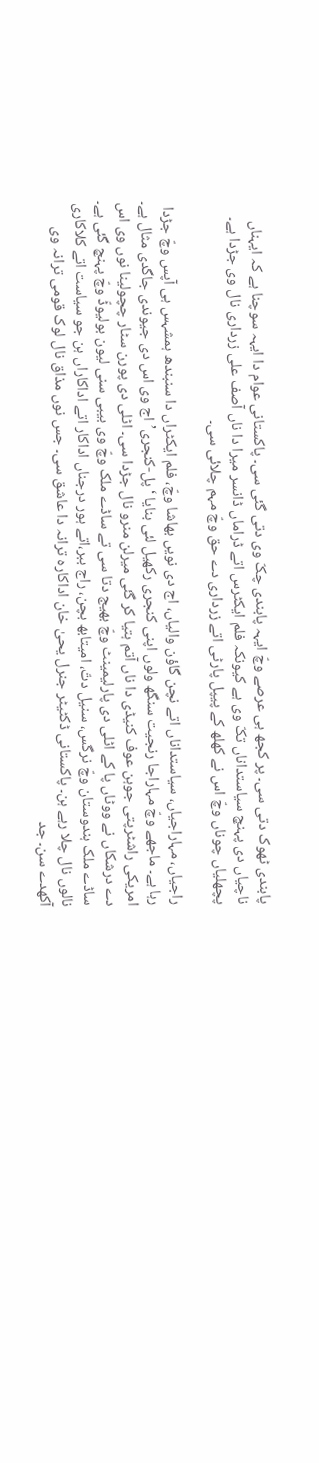پابندی ٹھوک دتی سی۔ پر کجھ ہی عرصے وچّ ایہہ پابندی چکّ وی دتی گئی سی۔ پاکستانی عوام دا ایہہ سوچنا ہے کہ ایہناں ناچیاں دی پہنچ سیاستداناں تکّ وی ہے کیونکہ فلم ایکٹرس اتے ڈراماں ڈانسر میرا دا ناں آصف علی زرداری نال وی جڑدا ہے۔ پچھلیاں چوناں وچّ اس نے کھلھ کے پیپل پارٹی اتے زرداری دے حق وچّ مہم چلائی سی۔

راجیاں، مہاراجیاں، سیاستداناں اتے نچن گاؤن والیاں، اج دی نویں بھاشا وچّ، فلم ایکٹراں دا سنبندھ ہمشہس ہی آپس وچّ جڑدا رہا ہے۔ ماجھے وچّ مہاراجا رنجیت سنگھ ولوں اپنی کنجری رکھیل لئی بنایا ‘پل-کنجری’ اج وی اس دی جیوندی جاگدی مثال ہے۔ امریکی راشٹرپتی جوہن عوف کنیڈی دا ناں آتم ہتیا کر گئی میرلن منرو نال جڑدا سی۔ اٹلی دی پورن سٹار چچولینا نوں وی اس دے درشکاں نے ووٹاں پا کے اٹلی دی پارلیمینٹ وچّ بھیج دتا سی تے ساڈے ملک وچّ وی بیبی سنی لیون بولیوڈّ وچّ پہنچ گئی ہے۔ ساڈے ملک ہندوستان وچّ نرگس، سنیل دتّ، امیتابھ بچن، راج ببر،اتے ہور درجناں اداکار اتے اداکاراں ہن جو سیاست اتے کلاکاری نالوں نال چلا رہے ہن۔ پاکستانی ڈکٹیٹر جنرل یحیٰ خان اداکارہ ترانہ دا عاشق سی۔ جس نوں مذاق نال لوک قومی ترانہ وی آکھدے سن۔ جد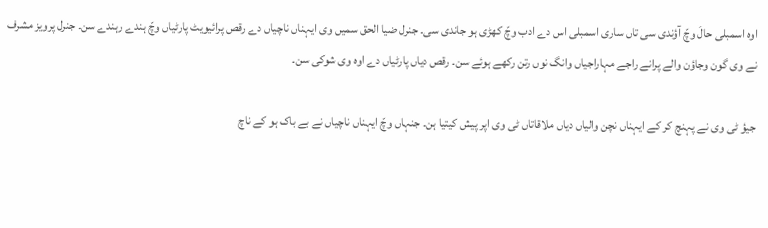اوہ اسمبلی حالَ وچّ آؤندی سی تاں ساری اسمبلی اس دے ادب وچّ کھڑی ہو جاندی سی۔ جنرل ضیا الحق سمیں وی ایہناں ناچیاں دے رقص پرائیویٹ پارٹیاں وچّ ہندے رہندے سن۔ جنرل پرویز مشرف نے وی گون وجاؤن والے پرانے راجے مہاراجیاں وانگ نوں رتن رکھے ہوئے سن۔ رقص دیاں پارٹیاں دے اوہ وی شوکی سن۔

جیؤ ٹی وی نے پہنچ کر کے ایہناں نچن والیاں دیاں ملاقاتاں ٹی وی اپر پیش کیتیا ہن۔ جنہاں وچّ ایہناں ناچیاں نے بے باک ہو کے ناچ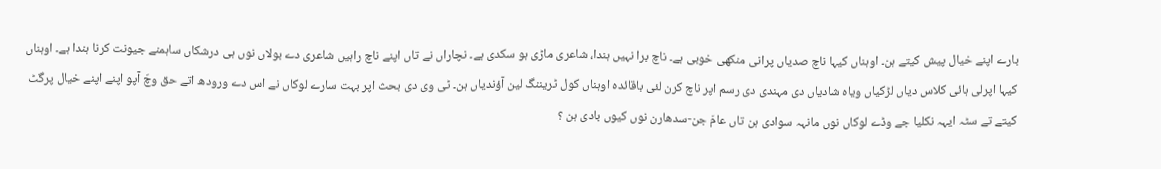بارے اپنے خیال پیش کیتے ہن۔ اوہناں کیہا ناچ صدیاں پرانی منکھی خوبی ہے۔ ناچ برا نہیں ہندا، شاعری ماڑی ہو سکدی ہے۔ نچاراں نے تاں اپنے ناچ راہیں شاعری دے بولاں نوں ہی درشکاں ساہمنے جیونت کرنا ہندا ہے۔ اوہناں کیہا اپرلی ہائی کلاس دیاں لڑکیاں ویاہ شادیاں دی مہندی دی رسم اپر ناچ کرن لئی باقائدہ اوہناں کول ٹریننگ لین آؤندیاں ہن۔ ٹی وی دی بحث اپر بہت سارے لوکاں نے اس دے ورودھ اتے حق وچّ آپو اپنے اپنے خیال پرگٹ کیتے تے سٹہ ایہہ نکلیا جے وڈے لوکاں نوں مانہہ سوادی ہن تاں عامَ جن-سدھارن نوں کیوں بادی ہن ؟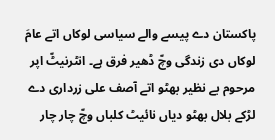پاکستان دے پیسے والے سیاسی لوکاں اتے عامَ لوکاں دی زندگی وچّ ڈھیر فرق ہے۔ انٹرنیٹّ اپر مرحوم بے نظیر بھٹو اتے آصف علی زرداری دے لڑکے بلال بھٹو دیاں نائیٹ کلباں وچّ چار چار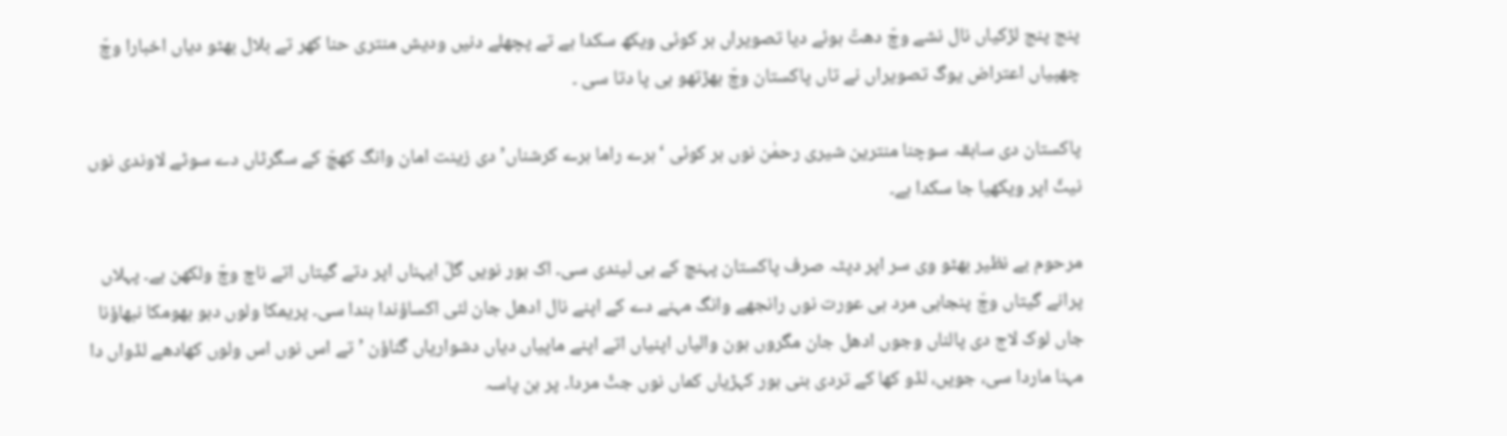پنج پنج لڑکیاں نال نشے وچّ دھتّ ہوئے دیا تصویراں ہر کوئی ویکھ سکدا ہے تے پچھلے دنیں ودیش منتری حنا کھر تے بلال بھٹو دیاں اخبارا وچّ چھپیاں اعتراض یوگ تصویراں نے تاں پاکستان وچّ بھڑتھو ہی پا دتا سی ۔

پاکستان دی سابقہ سوچنا منترین شیری رحمٰن نوں ہر کوئی ‘ہرے راما ہرے کرشناں’دی زینت امان وانگ کھچّ کے سگرٹاں دے سوٹے لاوندی نوں نیٹّ اپر ویکھیا جا سکدا ہے۔

مرحوم بے نظیر بھٹو وی سر اپر دپٹہ صرف پاکستان پہنچ کے ہی لیندی سی۔ اک ہور نویں گلّ ایہناں اپر دتے گیتاں اتے ناچ وچّ ولکھن ہے۔ پہلاں پرانے گیتاں وچّ پنجابی مرد ہی عورت نوں رانجھے وانگ مہنے دے کے اپنے نال ادھل جان لئی اکساؤندا ہندا سی۔ پریمکا ولوں دبو بھومکا نبھاؤنا جاں لوک لاج دی پالناں وجوں ادھل جان مگروں ہون والیاں اپنیاں اتے اپنے ماپیاں دیاں دشواریاں گناؤن ’تے اس نوں اس ولوں کھادھے لڈواں دا مہنا ماردا سی، جویں، لڈو کھا کے تردی بنی ہور کہڑیاں کماں نوں جٹّ مردا۔ پر ہن پاسہ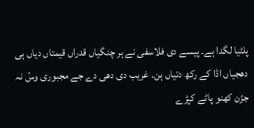پلٹیا لگدا ہے۔ پیسے دی فلاسفی نے ہر چنگیاں قدراں قیمتاں دیاں ہی دھجیاں اڈا کے رکھ دتیاں ہن۔ غریب دی دھی دے جے مجبوری وسّ نہ جڑن کھنو پاٹے کپڑے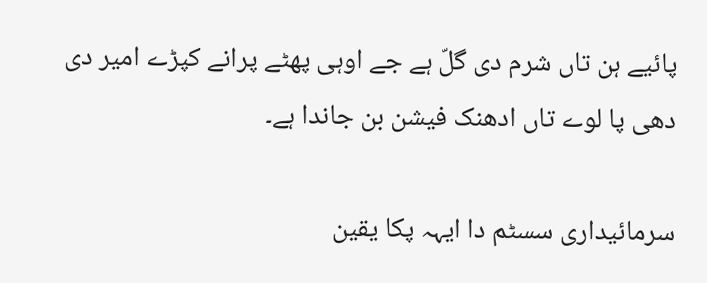پائیے ہن تاں شرم دی گلّ ہے جے اوہی پھٹے پرانے کپڑے امیر دی دھی پا لوے تاں ادھنک فیشن بن جاندا ہے۔

سرمائیداری سسٹم دا ایہہ پکا یقین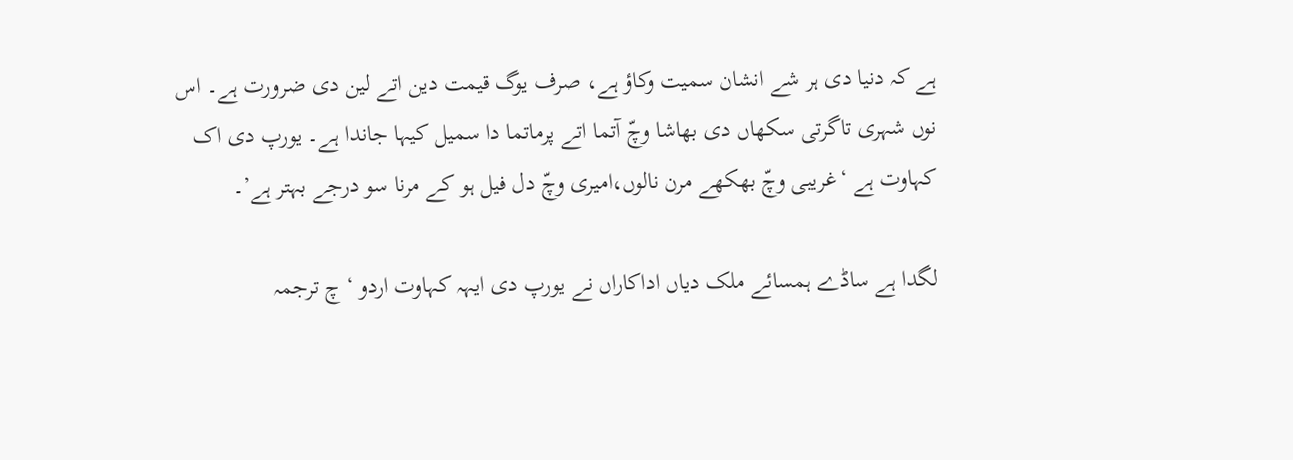ہے کہ دنیا دی ہر شے انشان سمیت وکاؤ ہے، صرف یوگ قیمت دین اتے لین دی ضرورت ہے۔ اس نوں شہری تاگرتی سکھاں دی بھاشا وچّ آتما اتے پرماتما دا سمیل کیہا جاندا ہے۔ یورپ دی اک کہاوت ہے ‘غریبی وچّ بھکھے مرن نالوں،امیری وچّ دل فیل ہو کے مرنا سو درجے بہتر ہے’۔

لگدا ہے ساڈے ہمسائے ملک دیاں اداکاراں نے یورپ دی ایہہ کہاوت اردو ‘چ ترجمہ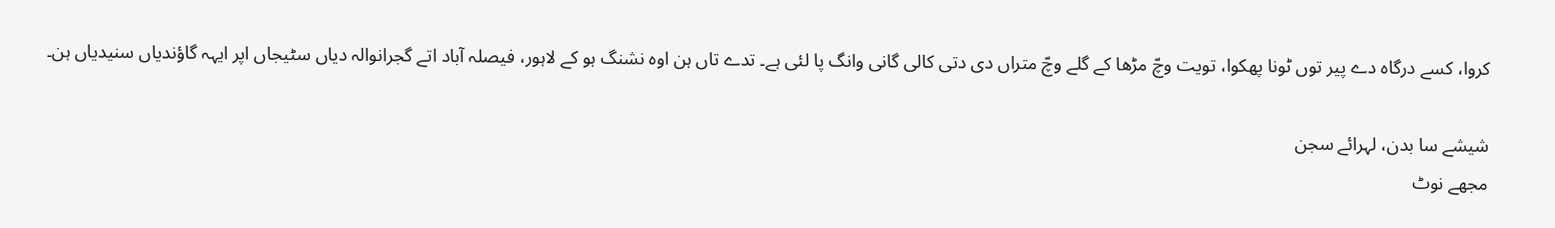کروا، کسے درگاہ دے پیر توں ٹونا پھکوا، تویت وچّ مڑھا کے گلے وچّ متراں دی دتی کالی گانی وانگ پا لئی ہے۔ تدے تاں ہن اوہ نشنگ ہو کے لاہور، فیصلہ آباد اتے گجرانوالہ دیاں سٹیجاں اپر ایہہ گاؤندیاں سنیدیاں ہن۔

شیشے سا بدن، لہرائے سجن
مجھے نوٹ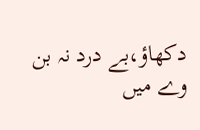دکھاؤ،بے درد نہ بن
وے میں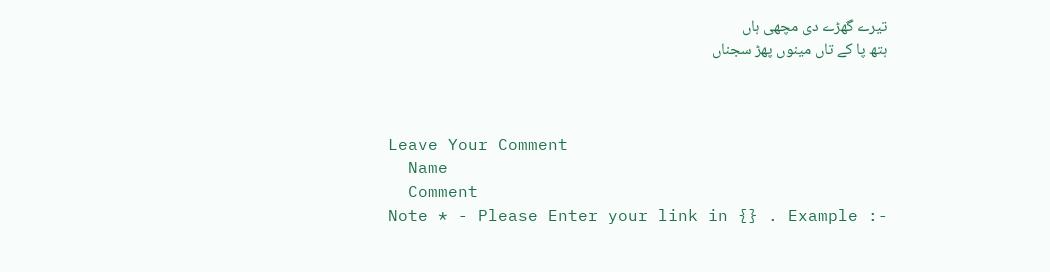تیرے گھڑے دی مچھی ہاں
ہتھ پا کے تاں مینوں پھڑ سجناں



Leave Your Comment
  Name
  Comment
Note * - Please Enter your link in {} . Example :-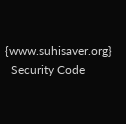{www.suhisaver.org}
  Security Code